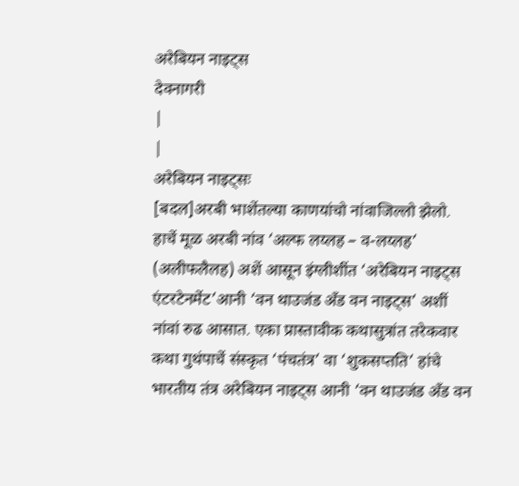अरेबियन नाइट्स
देवनागरी
|
|
अरेबियन नाइट्सः
[बदल]अरबी भाशेंतल्या काणयांचो नांवाजिल्लो झेलो. हाचें मूळ अरबी नांव ‘अल्फ लय्लह – व-लय्लह’ (अलीफलैलह) अशें आसून इंग्लीशींत ‘अरेबियन नाइट्स एंटरटेनमेंट’आनी ‘वन थाउजंड अँड वन नाइट्स’ अशीं नांवां रुढ आसात. एका प्रास्तावीक कथासुत्रांत तरेकवार कथा गुथंपाचें संस्कृत ‘पंचतंत्र’ वा ‘शुकसप्तति’ हांचे भारतीय तंत्र अरेबियन नाइट्स आनी ‘वन थाउजंड अँड वन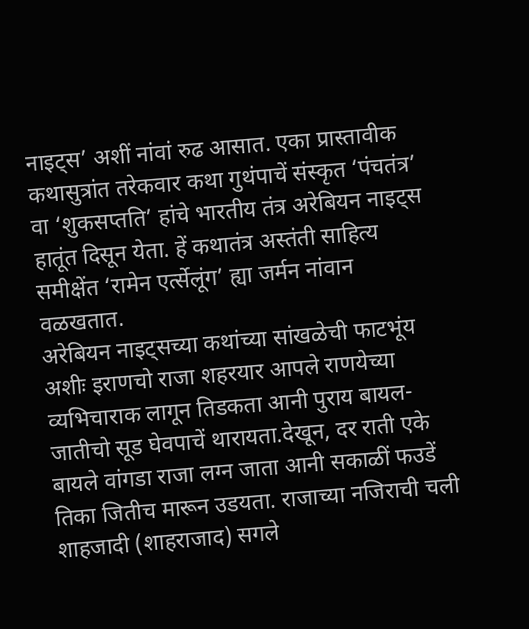नाइट्स’ अशीं नांवां रुढ आसात. एका प्रास्तावीक कथासुत्रांत तरेकवार कथा गुथंपाचें संस्कृत ‘पंचतंत्र’ वा ‘शुकसप्तति’ हांचे भारतीय तंत्र अरेबियन नाइट्स हातूंत दिसून येता. हें कथातंत्र अस्तंती साहित्य समीक्षेंत ‘रामेन एर्त्सेलूंग’ ह्या जर्मन नांवान वळखतात.
अरेबियन नाइट्सच्या कथांच्या सांखळेची फाटभूंय अशीः इराणचो राजा शहरयार आपले राणयेच्या व्यभिचाराक लागून तिडकता आनी पुराय बायल-जातीचो सूड घेवपाचें थारायता.देखून, दर राती एके बायले वांगडा राजा लग्न जाता आनी सकाळीं फउडें तिका जितीच मारून उडयता. राजाच्या नजिराची चली शाहजादी (शाहराजाद) सगले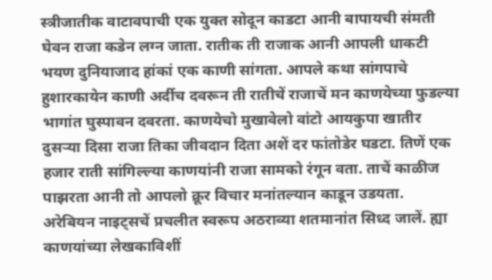स्त्रीजातीक वाटावपाची एक युक्त सोदून काडटा आनी बापायची संमती घेवन राजा कडेन लग्न जाता. रातीक ती राजाक आनी आपली धाकटी भयण दुनियाजाद हांकां एक काणी सांगता. आपले कथा सांगपाचे हुशारकायेन काणी अर्दीच दवरून ती रातीचें राजाचें मन काणयेच्या फुडल्या भागांत घुस्पावन दवरता. काणयेचो मुखावेलो वांटो आयकुपा खातीर दुसऱ्या दिसा राजा तिका जीवदान दिता अशें दर फांतोडेर घडटा. तिणें एक हजार राती सांगिल्ल्या काणयांनी राजा सामको रंगून वता. ताचें काळीज पाझरता आनी तो आपलो क्रूर विचार मनांतल्यान काडून उडयता.
अरेबियन नाइट्सचें प्रचलीत स्वरूप अठराव्या शतमानांत सिध्द जालें. ह्या काणयांच्या लेखकाविशीं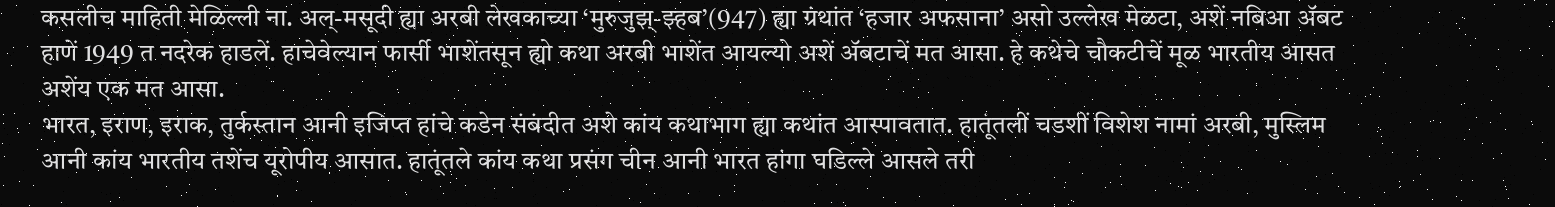कसलीच माहिती मेळिल्ली ना. अल्-मसूदी ह्या अरबी लेखकाच्या ‘मुरुजुझ्-झ्हब’(947) ह्या ग्रंथांत ‘हजार अफसाना’ असो उल्लेख मेळटा, अशें नबिआ ॲबट हाणें 1949 त नदरेक हाडलें. हाचेवेल्यान फार्सी भाशेंतसून ह्यो कथा अरबी भाशेंत आयल्यो अशें ॲबटाचें मत आसा. हे कथेचे चौकटीचें मूळ भारतीय आसत अशेंय एक मत आसा.
भारत, इराण, इराक, तुर्कस्तान आनी इजिप्त हांचे कडेन संबंदीत अशे कांय कथाभाग ह्या कथांत आस्पावतात. हातूंतलीं चडशीं विशेश नामां अरबी, मुस्लिम आनी कांय भारतीय तशेंच यूरोपीय आसात. हातूंतले कांय कथा प्रसंग चीन आनी भारत हांगा घडिल्ले आसले तरी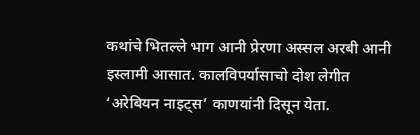कथांचे भितल्ले भाग आनी प्रेरणा अस्सल अरबी आनी इस्लामी आसात. कालविपर्यासाचो दोश लेगीत ‘अरेबियन नाइट्स’ काणयांनी दिसून येता.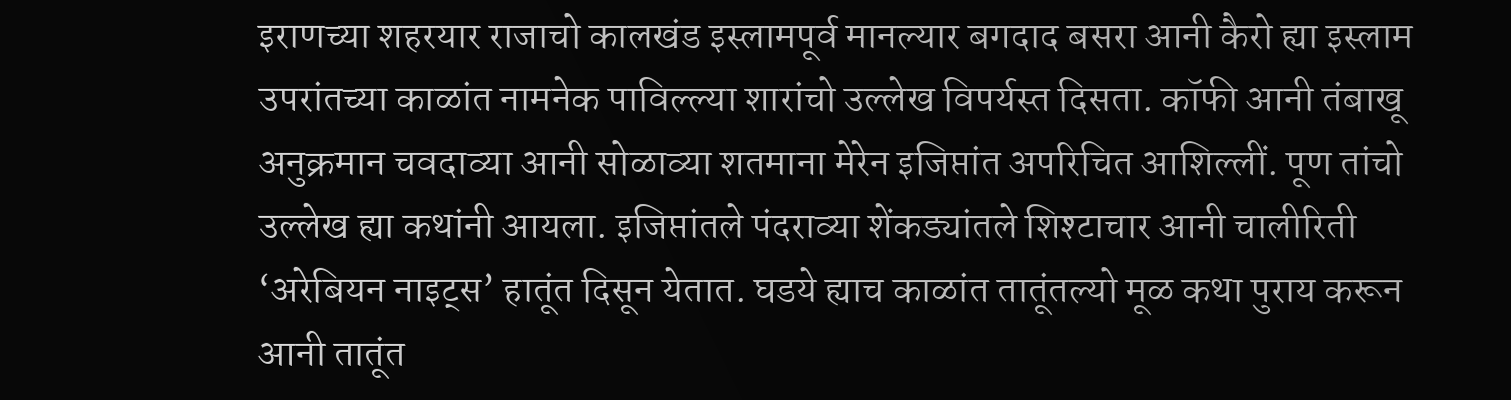इराणच्या शहरयार राजाचो कालखंड इस्लामपूर्व मानल्यार बगदाद बसरा आनी कैरो ह्या इस्लाम उपरांतच्या काळांत नामनेक पाविल्ल्या शारांचो उल्लेख विपर्यस्त दिसता. कॉफी आनी तंबाखू अनुक्रमान चवदाव्या आनी सोळाव्या शतमाना मेरेन इजिप्तांत अपरिचित आशिल्लीं. पूण तांचो उल्लेख ह्या कथांनी आयला. इजिप्तांतले पंदराव्या शेंकड्यांतले शिश्टाचार आनी चालीरिती ‘अरेबियन नाइट्स’ हातूंत दिसून येतात. घडये ह्याच काळांत तातूंतल्यो मूळ कथा पुराय करून आनी तातूंत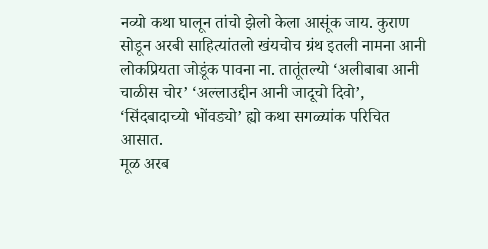नव्यो कथा घालून तांचो झेलो केला आसूंक जाय. कुराण सोडून अरबी साहित्यांतलो खंयचोच ग्रंथ इतली नामना आनी लोकप्रियता जोडूंक पावना ना. तातूंतल्यो ‘अलीबाबा आनी चाळीस चोर’ ‘अल्लाउद्दीन आनी जादूचो दिवो’, ‘सिंदबादाच्यो भोंवड्यो’ ह्यो कथा सगळ्यांक परिचित आसात.
मूळ अरब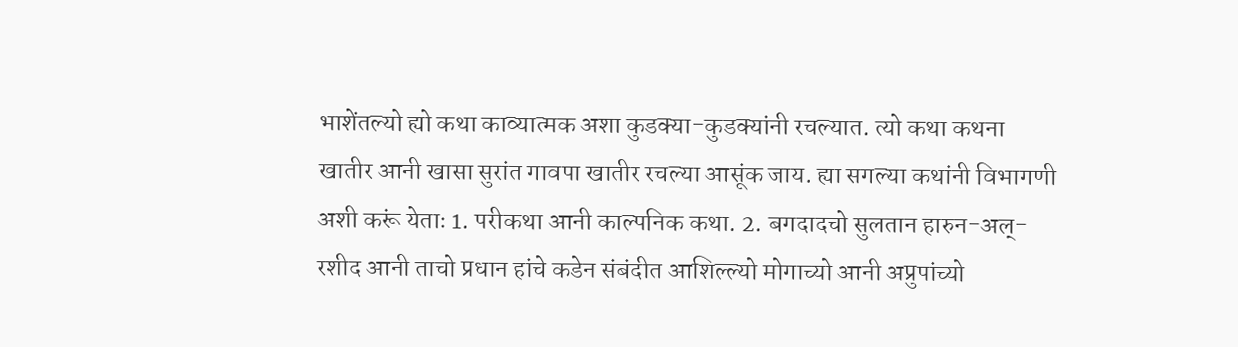भाशेंतल्यो ह्यो कथा काव्यात्मक अशा कुडक्या-कुडक्यांनी रचल्यात. त्यो कथा कथना खातीर आनी खासा सुरांत गावपा खातीर रचल्या आसूंक जाय. ह्या सगल्या कथांनी विभागणी अशी करूं येताः 1. परीकथा आनी काल्पनिक कथा. 2. बगदादचो सुलतान हारुन-अल्-रशीद आनी ताचो प्रधान हांचे कडेन संबंदीत आशिल्ल्यो मोगाच्यो आनी अप्रुपांच्यो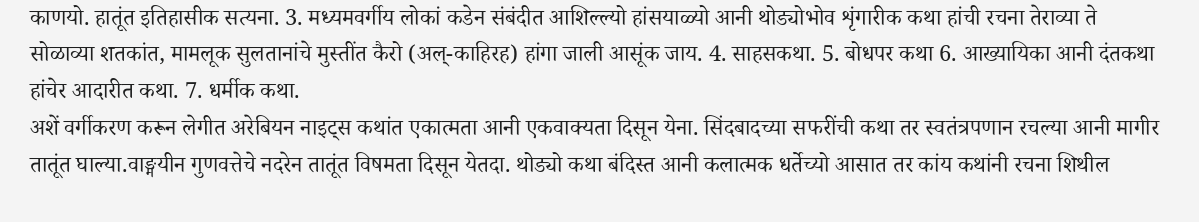काणयो. हातूंत इतिहासीक सत्यना. 3. मध्यमवर्गीय लोकां कडेन संबंदीत आशिल्ल्यो हांसयाळ्यो आनी थोड्योभोव शृंगारीक कथा हांची रचना तेराव्या ते सोळाव्या शतकांत, मामलूक सुलतानांचे मुस्तींत कैरो (अल्-काहिरह) हांगा जाली आसूंक जाय. 4. साहसकथा. 5. बोधपर कथा 6. आख्यायिका आनी दंतकथा हांचेर आदारीत कथा. 7. धर्मीक कथा.
अशें वर्गीकरण करून लेगीत अरेबियन नाइट्स कथांत एकात्मता आनी एकवाक्यता दिसून येना. सिंदबादच्या सफरींची कथा तर स्वतंत्रपणान रचल्या आनी मागीर तातूंत घाल्या.वाङ्मयीन गुणवत्तेचे नदरेन तातूंत विषमता दिसून येतदा. थोड्यो कथा बंदिस्त आनी कलात्मक धर्तेच्यो आसात तर कांय कथांनी रचना शिथील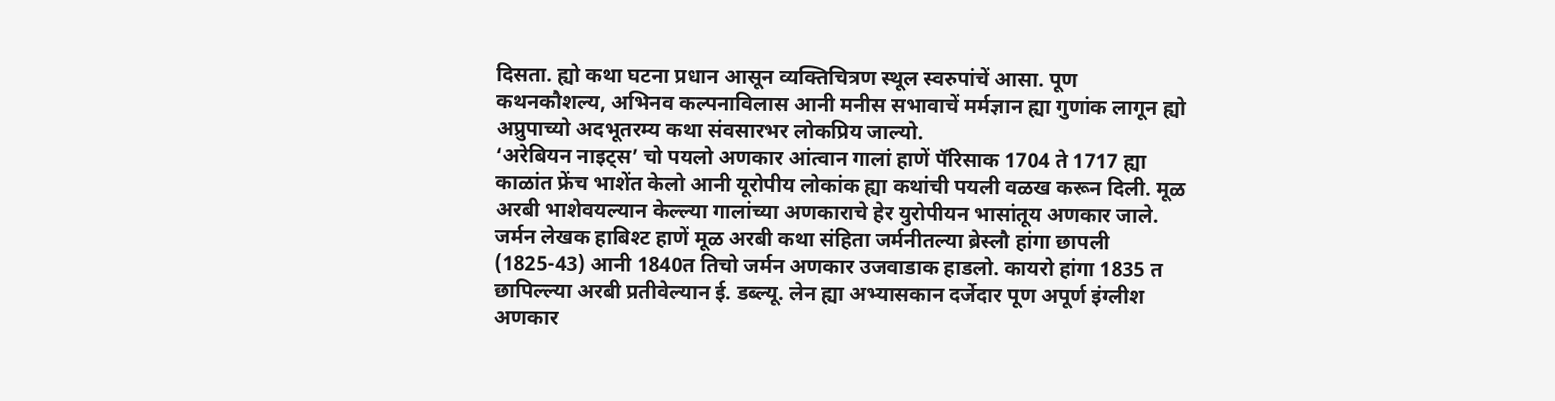दिसता. ह्यो कथा घटना प्रधान आसून व्यक्तिचित्रण स्थूल स्वरुपांचें आसा. पूण कथनकौशल्य, अभिनव कल्पनाविलास आनी मनीस सभावाचें मर्मज्ञान ह्या गुणांक लागून ह्यो अप्रुपाच्यो अदभूतरम्य कथा संवसारभर लोकप्रिय जाल्यो.
‘अरेबियन नाइट्स’ चो पयलो अणकार आंत्वान गालां हाणें पॅरिसाक 1704 ते 1717 ह्या काळांत फ्रेंच भाशेंत केलो आनी यूरोपीय लोकांक ह्या कथांची पयली वळख करून दिली. मूळ अरबी भाशेवयल्यान केल्ल्या गालांच्या अणकाराचे हेर युरोपीयन भासांतूय अणकार जाले. जर्मन लेखक हाबिश्ट हाणें मूळ अरबी कथा संहिता जर्मनीतल्या ब्रेस्लौ हांगा छापली (1825-43) आनी 1840त तिचो जर्मन अणकार उजवाडाक हाडलो. कायरो हांगा 1835 त छापिल्ल्या अरबी प्रतीवेल्यान ई. डब्ल्यू. लेन ह्या अभ्यासकान दर्जेदार पूण अपूर्ण इंग्लीश अणकार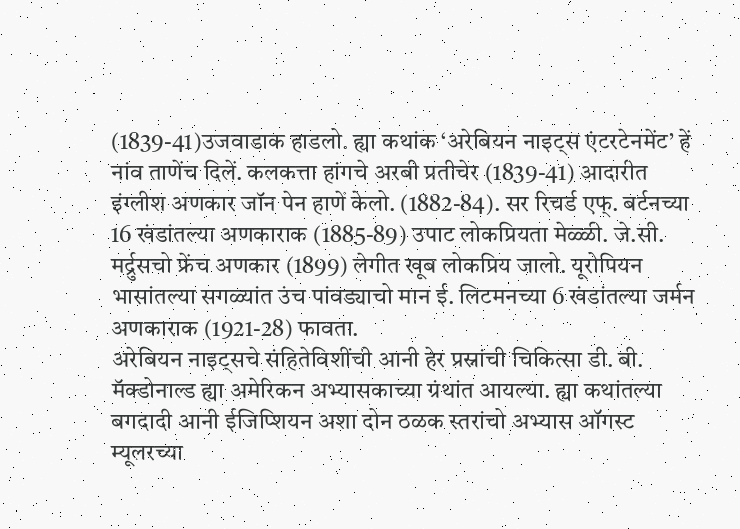(1839-41)उजवाडाक हाडलो. ह्या कथांक ‘अरेबियन नाइट्स एंटरटेनमेंट’ हें नांव ताणेंच दिलें. कलकत्ता हांगचे अरबी प्रतीचेर (1839-41) आदारीत इंग्लीश अणकार जॉन पेन हाणें केलो. (1882-84). सर रिचर्ड एफ्. बर्टनच्या 16 खंडांतल्या अणकाराक (1885-89) उपाट लोकप्रियता मेळ्ळी. जे.सी. मर्द्रुसचो फ्रेंच अणकार (1899) लेगीत खूब लोकप्रिय जालो. यूरोपियन भासांतल्या सगळ्यांत उंच पांवड्याचो मान ई. लिटमनच्या 6 खंडांतल्या जर्मन अणकाराक (1921-28) फावता.
अरेबियन नाइट्सचे संहितेविशींची आनी हेर प्रस्नांची चिकित्सा डी. बी. मॅक्डोनाल्ड ह्या अमेरिकन अभ्यासकाच्या ग्रंथांत आयल्या. ह्या कथांतल्या बगदादी आनी ईजिप्शियन अशा दोन ठळक स्तरांचो अभ्यास ऑगस्ट म्यूलरच्या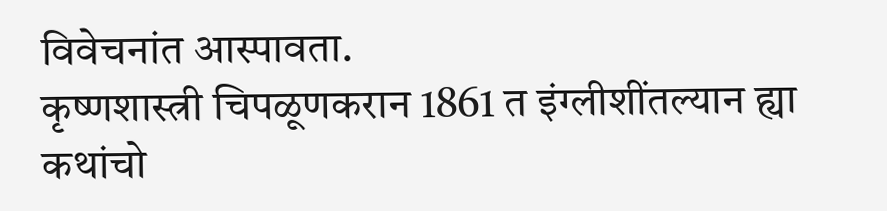विवेचनांत आस्पावता.
कृष्णशास्त्री चिपळूणकरान 1861 त इंग्लीशींतल्यान ह्या कथांचो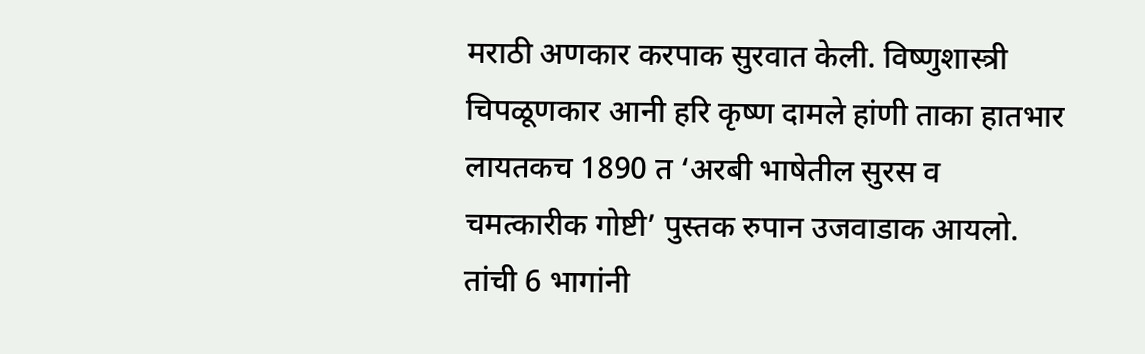मराठी अणकार करपाक सुरवात केली. विष्णुशास्त्री चिपळूणकार आनी हरि कृष्ण दामले हांणी ताका हातभार लायतकच 1890 त ‘अरबी भाषेतील सुरस व चमत्कारीक गोष्टी’ पुस्तक रुपान उजवाडाक आयलो. तांची 6 भागांनी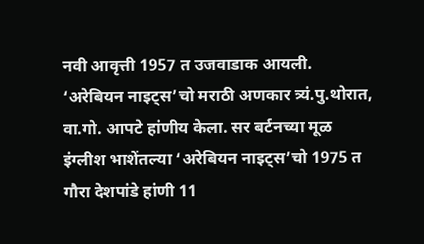नवी आवृत्ती 1957 त उजवाडाक आयली. ‘अरेबियन नाइट्स’चो मराठी अणकार त्र्यं.पु.थोरात, वा.गो. आपटे हांणीय केला. सर बर्टनच्या मूळ इंग्लीश भाशेंतल्या ‘अरेबियन नाइट्स’चो 1975 त गौरा देशपांडे हांणी 11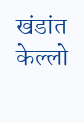खंडांत केल्लो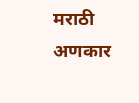मराठी अणकार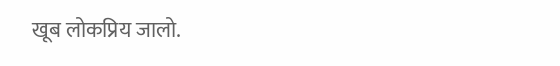खूब लोकप्रिय जालो.